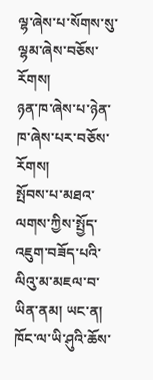ལྷ་ཞེས་པ་སོགས་སུ་ལྷམ་ཞེས་བཅོས་རོགས།
ཉན་ཁ་ཞེས་པ་ཉེན་ཁ་ཞེས་པར་བཅོས་རོགས།
སྤོབས་པ་མཐའ་ལགས་ཀྱིས་སྤྱོད་འཇུག་བཟོད་པའི་ལིའུ་མ་མཇལ་བ་ཡིན་ནམ། ཡང་ན། ཁོང་ལ་ཡི་ཤུའི་ཆོས་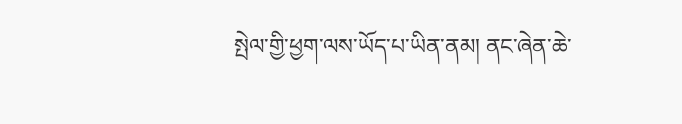སྤེལ་གྱི་ཕྱག་ལས་ཡོད་པ་ཡིན་ནམ། ནང་ཞེན་ཆེ་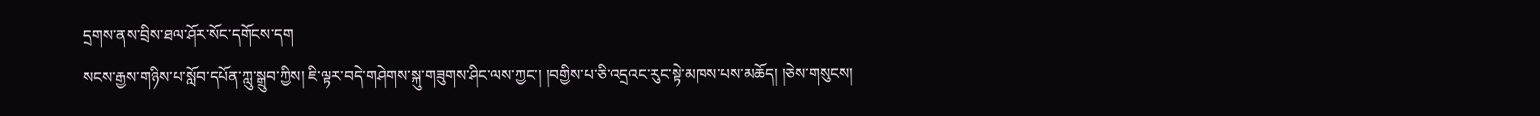དྲགས་ནས་བྲིས་ཐལ་ཤོར་སོང་དགོངས་དག
སངས་རྒྱས་གཉིས་པ་སློབ་དཔོན་ཀླུ་སྒྲུབ་ཀྱིས། ཇི་ལྟར་བདེ་གཤེགས་སྐུ་གཟུགས་ཤིང་ལས་ཀྱང་། །བགྱིས་པ་ཅི་འདྲའང་རུང་སྟེ་མཁས་པས་མཆོད། །ཅེས་གསུངས།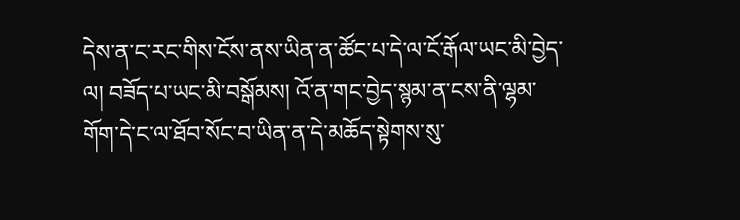དེས་ན་ང་རང་གིས་ངོས་ནས་ཡིན་ན་ཚོང་པ་དེ་ལ་ངོ་རྒོལ་ཡང་མི་བྱེད་ལ། བཟོད་པ་ཡང་མི་བསྒོམས། འོ་ན་གང་བྱེད་སྙམ་ན་ངས་ནི་ལྷམ་གོག་དེ་ང་ལ་ཐོབ་སོང་བ་ཡིན་ན་དེ་མཆོད་སྟེགས་སུ་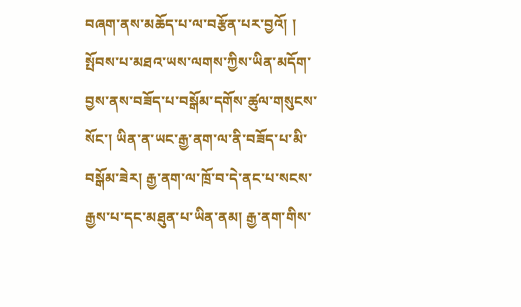བཞག་ནས་མཆོད་པ་ལ་བརྩོན་པར་བྱའོ། །
སྤོབས་པ་མཐའ་ཡས་ལགས་ཀྱིས་ཡིན་མདོག་བྱས་ནས་བཟོད་པ་བསྒོམ་དགོས་ཚུལ་གསུངས་སོང་། ཡིན་ན་ཡང་རྒྱ་ནག་ལ་ནི་བཟོད་པ་མི་བསྒོམ་ཟེར། རྒྱ་ནག་ལ་ཁྲོ་བ་དེ་ནང་པ་སངས་རྒྱས་པ་དང་མཐུན་པ་ཡིན་ནམ། རྒྱ་ནག་གིས་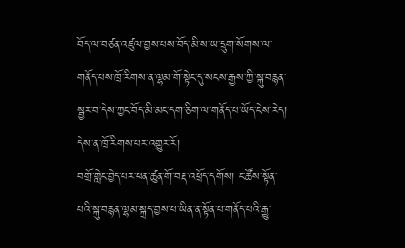བོད་ལ་བཙན་འཛུལ་བྱས་པས་བོད་མི་ས་ཡ་དྲུག་སོགས་ལ་གནོད་པས་ཁྲོ་རིགས་ན་ལྷམ་གོ་སྟེང་དུ་སངས་རྒྱས་ཀྱི་སྐུ་བརྙན་སྦྱར་བ་དེས་ཀྱང་བོད་མི་མང་དག་ཅིག་ལ་གནོད་པ་ཡོད་ངེས་རེད། དེས་ན་ཁྲོ་རིགས་པར་འགྱུར་རོ།
བགྲོ་གླེང་བྱེད་པར་ཕན་ཚུན་གོ་བརྡ་འཕྲོད་དགོས། ང་ཚོས་སྟོན་པའི་སྐུ་བརྙན་ལྷམ་སྐྲད་བྱས་པ་ཡིན་ན་སྟོན་པ་གནོད་པའི་རྒྱུ་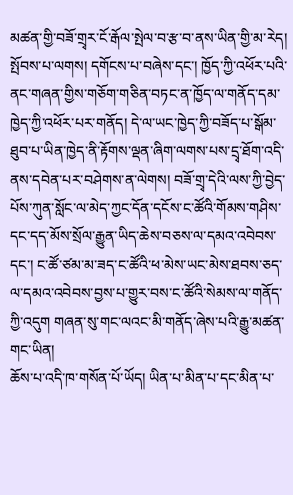མཚན་གྱི་བཟོ་གྲྭར་ངོ་རྒོལ་སྤེལ་བ་རྩ་བ་ནས་ཡིན་གྱི་མ་རེད། སྤོབས་པ་ལགས། དགོངས་པ་བཞེས་དང་། ཁྱོད་ཀྱི་འཕོར་པའི་ནང་གཞན་གྱིས་གཅོག་གཅིན་བཏང་ན་ཁྱོད་ལ་གནོད་དམ་ཁྱེད་ཀྱི་འཕོར་པར་གནོད། དེ་ལ་ཡང་ཁྱེད་ཀྱི་བཟོད་པ་སྒོམ་ཐུབ་པ་ཡིན་ཁྱེད་ནི་རྟོགས་ལྡན་ཞིག་ལགས་པས་དྲྭ་ཐོག་འདི་ནས་དབེན་པར་བཤེགས་ན་ལེགས། བཟོ་གྲྭ་དེའི་ལས་ཀྱི་བྱེད་པོས་ཀུན་སློང་ལ་མེད་ཀྱང་དོན་དངོས་ང་ཚོའི་གོམས་གཤིས་དང་དད་མོས་སྲོལ་རྒྱུན་ཡིད་ཆེས་བཅས་ལ་དམའ་འབེབས་དང་། ང་ཚོ་ཙམ་མ་ཟད་ང་ཚོའི་ཕ་མེས་ཡང་མེས་ཐབས་ཅད་ལ་དམའ་འབེབས་བྱས་པ་གྱུར་བས་ང་ཚོའི་སེམས་ལ་གནོད་ཀྱི་འདུག གཞན་སུ་གང་ལའང་མི་གནོད་ཞེས་པའི་རྒྱུ་མཚན་གང་ཡིན།
ཆོས་པ་འདི་ཁ་གསོན་པོ་ཡོད། ཡིན་པ་མིན་པ་དང་མིན་པ་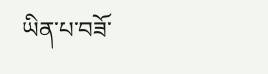ཡིན་པ་བཟོ་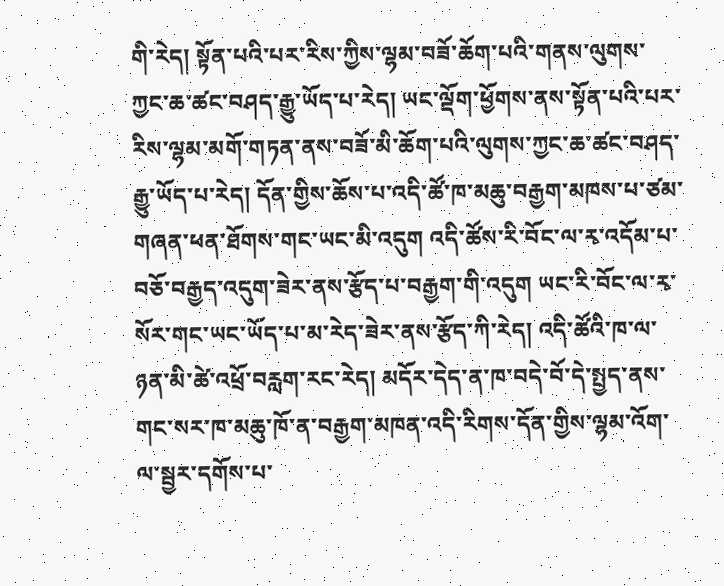གི་རེད། སྟོན་པའི་པར་རིས་ཀྱིས་ལྷམ་བཟོ་ཆོག་པའི་གནས་ལུགས་ཀྱང་ཆ་ཚང་བཤད་རྒྱུ་ཡོད་པ་རེད། ཡང་ལྡོག་ཕྱོགས་ནས་སྟོན་པའི་པར་རིས་ལྷམ་མགོ་གཏན་ནས་བཟོ་མི་ཆོག་པའི་ལུགས་ཀྱང་ཆ་ཚང་བཤད་རྒྱུ་ཡོད་པ་རེད། དོན་གྱིས་ཆོས་པ་འདི་ཚོ་ཁ་མཆུ་བརྒྱག་མཁས་པ་ཙམ་གཞན་ཕན་ཐོགས་གང་ཡང་མི་འདུག འདི་ཚོས་རི་བོང་ལ་རྭ་འདོམ་པ་བཅོ་བརྒྱད་འདུག་ཟེར་ནས་རྩོད་པ་བརྒྱག་གི་འདུག ཡང་རི་བོང་ལ་རྭ་སོར་གང་ཡང་ཡོད་པ་མ་རེད་ཟེར་ནས་རྩོད་ཀི་རེད། འདི་ཚོའི་ཁ་ལ་ཉན་མི་ཚེ་འཕྲོ་བརླག་རང་རེད། མདོར་དེད་ན་ཁ་བདེ་བོ་དེ་སྤྱད་ནས་གང་སར་ཁ་མཆུ་ཁོ་ན་བརྒྱག་མཁན་འདི་རིགས་དོན་གྱིས་ལྷམ་འོག་ལ་སྦྱར་དགོས་པ་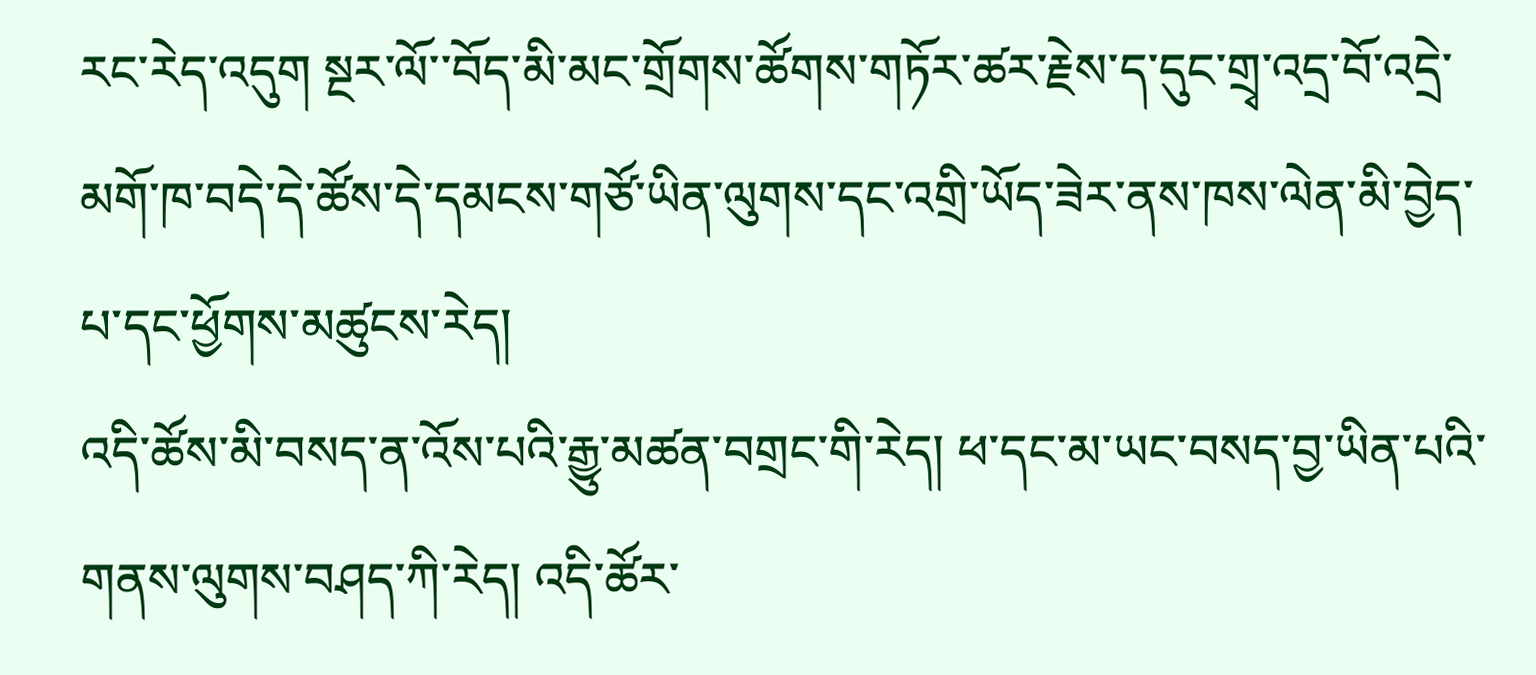རང་རེད་འདུག སྔར་ལོ་་བོད་མི་མང་གྲོགས་ཚོགས་གཏོར་ཚར་རྗེས་ད་དུང་གྲྭ་འདྲ་བོ་འདྲེ་མགོ་ཁ་བདེ་དེ་ཚོས་དེ་དམངས་གཙོ་ཡིན་ལུགས་དང་འགྲི་ཡོད་ཟེར་ནས་ཁས་ལེན་མི་བྱེད་པ་དང་ཕྱོགས་མཚུངས་རེད།
འདི་ཚོས་མི་བསད་ན་འོས་པའི་རྒྱུ་མཚན་བགྲང་གི་རེད། ཕ་དང་མ་ཡང་བསད་བྱ་ཡིན་པའི་གནས་ལུགས་བཤད་ཀི་རེད། འདི་ཚོར་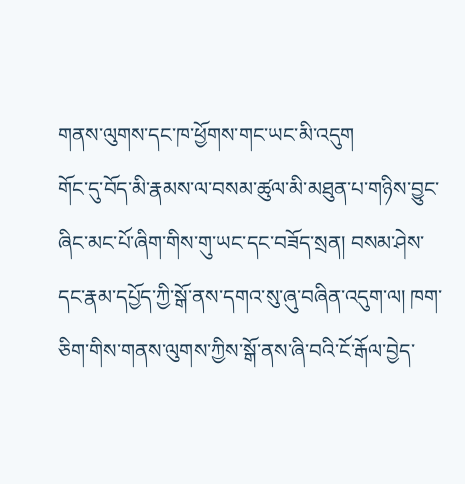གནས་ལུགས་དང་ཁ་ཕྱོགས་གང་ཡང་མི་འདུག
གོང་དུ་བོད་མི་རྣམས་ལ་བསམ་ཚུལ་མི་མཐུན་པ་གཉིས་བྱུང་ཞིང་མང་པོ་ཞིག་གིས་གུ་ཡང་དང་བཟོད་སྲན། བསམ་ཤེས་དང་རྣམ་དཔྱོད་ཀྱི་སྒོ་ནས་དགའ་སུ་ཞུ་བཞིན་འདུག་ལ། ཁག་ཅིག་གིས་གནས་ལུགས་ཀྱིས་སྒོ་ནས་ཞི་བའི་ངོ་རྒོལ་བྱེད་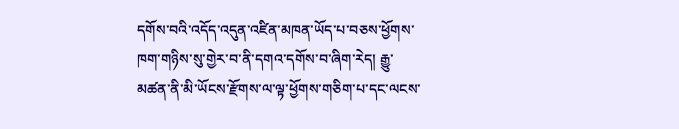དགོས་བའི་འདོད་འདུན་འཛིན་མཁན་ཡོད་པ་བཅས་ཕྱོགས་ཁག་གཉིས་སུ་གྱེར་བ་ནི་དགའ་དགོས་བ་ཞིག་རེད། རྒྱུ་མཚན་ནི་མི་ཡོངས་རྫོགས་ལ་ལྟ་ཕྱོགས་གཅིག་པ་དང་ལངས་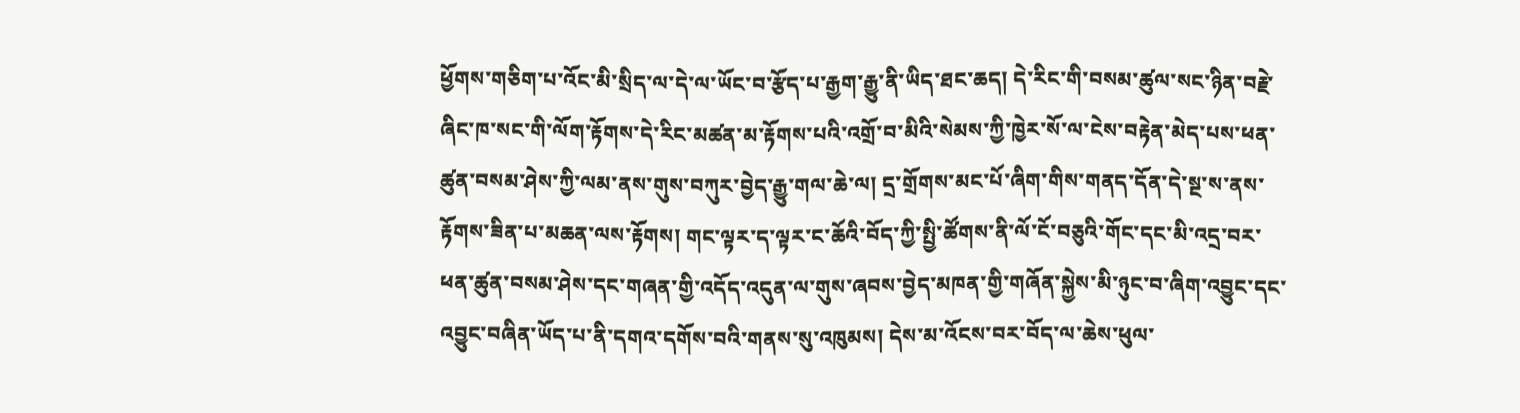ཕྱོགས་གཅིག་པ་འོང་མི་སྲིད་ལ་དེ་ལ་ཡོང་བ་རྩོད་པ་རྒྱག་རྒྱུ་ནི་ཡིད་ཐང་ཆད། དེ་རིང་གི་བསམ་ཚུལ་སང་ཉིན་བརྗེ་ཞིང་ཁ་སང་གི་ལོག་རྟོགས་དེ་རིང་མཚན་མ་རྟོགས་པའི་འགྲོ་བ་མིའི་སེམས་ཀྱི་ཁྱེར་སོ་ལ་ངེས་བརྟེན་མེད་པས་ཕན་ཚུན་བསམ་ཤེས་ཀྱི་ལམ་ནས་གུས་བཀུར་བྱེད་རྒྱུ་གལ་ཆེ་ལ། དྲ་གྲོགས་མང་པོ་ཞིག་གིས་གནད་དོན་དེ་སྔ་ས་ནས་རྟོགས་ཟིན་པ་མཆན་ལས་རྟོགས། གང་ལྟར་ད་ལྟར་ང་ཆོའི་བོད་ཀྱི་སྤྱི་ཚོགས་ནི་ལོ་ངོ་བཅུའི་གོང་དང་མི་འདྲ་བར་ཕན་ཚུན་བསམ་ཤེས་དང་གཞན་གྱི་འདོད་འདུན་ལ་གུས་ཞབས་བྱེད་མཁན་གྱི་གཞོན་སྐྱེས་མི་ཉུང་བ་ཞིག་འབྱུང་དང་འབྱུང་བཞིན་ཡོད་པ་ནི་དགའ་དགོས་བའི་གནས་སུ་འཁུམས། དེས་མ་འོངས་བར་བོད་ལ་ཆེས་ཕུལ་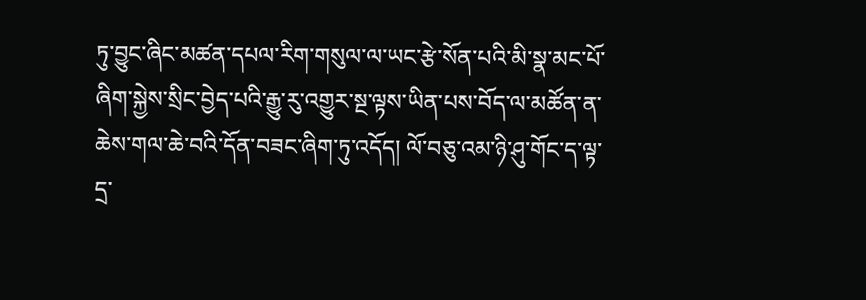ཏུ་བྱུང་ཞིང་མཚན་དཔལ་རིག་གསུལ་ལ་ཡང་རྩེ་སོན་པའི་མི་སྣ་མང་པོ་ཞིག་སྐྱེས་སྲིང་བྱེད་པའི་རྒྱུ་རུ་འགྱུར་སྔ་ལྟས་ཡིན་པས་བོད་ལ་མཚོན་ན་ཆེས་གལ་ཆེ་བའི་དོན་བཟང་ཞིག་ཏུ་འདོད། ལོ་བཅུ་འམ་ཉི་ཤུ་གོང་ད་ལྟ་དྲ་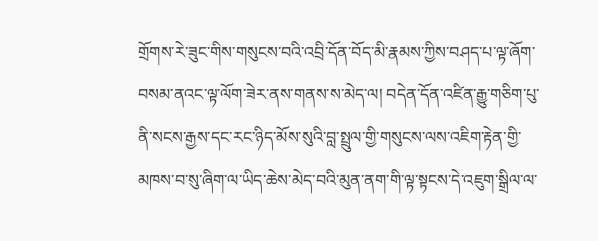གྲོགས་རེ་ཟུང་གིས་གསུངས་བའི་འབྲི་དོན་བོད་མི་རྣམས་ཀྱིས་བཤད་པ་ལྟ་ཞོག་བསམ་ནའང་ལྟ་ལོག་ཟེར་ནས་གནས་ས་མེད་ལ། བདེན་དོན་འཛིན་རྒྱུ་གཅིག་པུ་ནི་སངས་རྒྱས་དང་རང་ཉིད་མོས་སུའི་བླ་སྤྲུལ་གྱི་གསུངས་ལས་འཇིག་རྟེན་གྱི་མཁས་བ་སུ་ཞིག་ལ་ཡིད་ཆེས་མེད་བའི་མུན་ནག་གི་ལྟ་སྟངས་དེ་འཇུག་སྒྲིལ་ལ་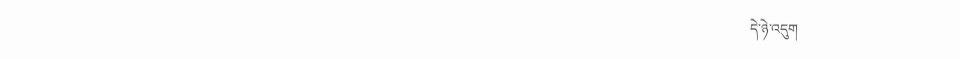དེ་ཉེ་འདུག